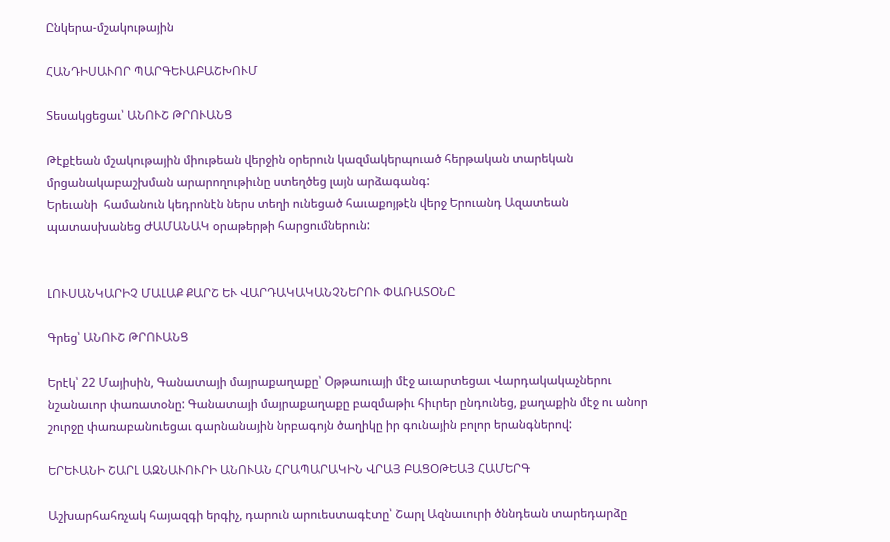Ընկերա-մշակութային

ՀԱՆԴԻՍԱՒՈՐ ՊԱՐԳԵՒԱԲԱՇԽՈՒՄ

Տեսակցեցաւ՝ ԱՆՈՒՇ ԹՐՈՒԱՆՑ

Թէքէեան մշակութային միութեան վերջին օրերուն կազմակերպուած հերթական տարեկան մրցանակաբաշխման արարողութիւնը ստեղծեց լայն արձագանգ:
Երեւանի  համանուն կեդրոնէն ներս տեղի ունեցած հաւաքոյթէն վերջ Երուանդ Ազատեան պատասխանեց ԺԱՄԱՆԱԿ օրաթերթի հարցումներուն:


ԼՈՒՍԱՆԿԱՐԻՉ ՄԱԼԱՔ ՔԱՐՇ ԵՒ ՎԱՐԴԱԿԱԿԱՆՉՆԵՐՈՒ ՓԱՌԱՏՕՆԸ

Գրեց՝ ԱՆՈՒՇ ԹՐՈՒԱՆՑ

Երէկ՝ 22 Մայիսին, Գանատայի մայրաքաղաքը՝ Օթթաուայի մէջ աւարտեցաւ Վարդակակաչներու նշանաւոր փառատօնը: Գանատայի մայրաքաղաքը բազմաթիւ հիւրեր ընդունեց, քաղաքին մէջ ու անոր շուրջը փառաբանուեցաւ գարնանային նրբագոյն ծաղիկը իր գունային բոլոր երանգներով:

ԵՐԵՒԱՆԻ ՇԱՐԼ ԱԶՆԱՒՈՒՐԻ ԱՆՈՒԱՆ ՀՐԱՊԱՐԱԿԻՆ ՎՐԱՅ ԲԱՑՕԹԵԱՅ ՀԱՄԵՐԳ

Աշխարհահռչակ հայազգի երգիչ, դարուն արուեստագէտը՝ Շարլ Ազնաւուրի ծննդեան տարեդարձը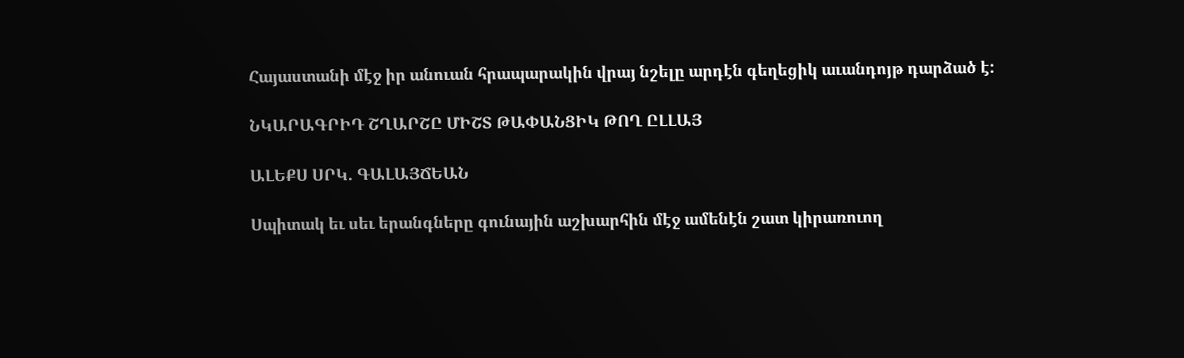Հայաստանի մէջ իր անուան հրապարակին վրայ նշելը արդէն գեղեցիկ աւանդոյթ դարձած է:

ՆԿԱՐԱԳՐԻԴ ՇՂԱՐՇԸ ՄԻՇՏ ԹԱՓԱՆՑԻԿ ԹՈՂ ԸԼԼԱՅ

ԱԼԵՔՍ ՍՐԿ. ԳԱԼԱՅՃԵԱՆ

Սպիտակ եւ սեւ երանգները գունային աշխարհին մէջ ամենէն շատ կիրառուող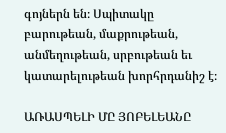գոյներն են։ Սպիտակը բարութեան, մաքրութեան, անմեղութեան, սրբութեան եւ կատարելութեան խորհրդանիշ է։

ԱՌԱՍՊԵԼԻ ՄԸ ՅՈԲԵԼԵԱՆԸ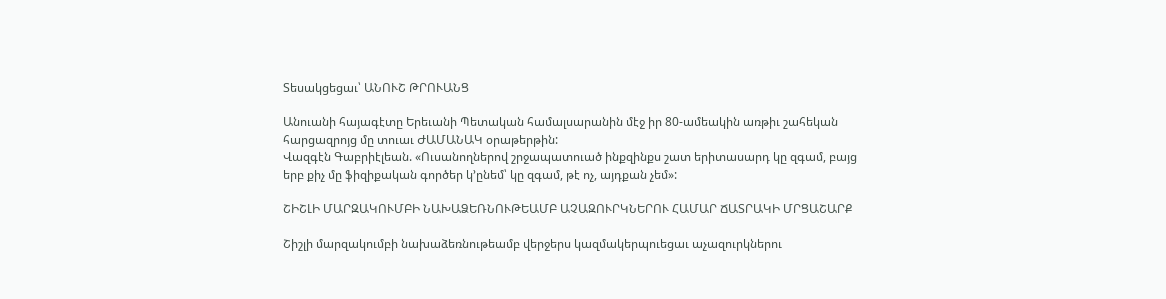Տեսակցեցաւ՝ ԱՆՈՒՇ ԹՐՈՒԱՆՑ

Անուանի հայագէտը Երեւանի Պետական համալսարանին մէջ իր 80-ամեակին առթիւ շահեկան հարցազրոյց մը տուաւ ԺԱՄԱՆԱԿ օրաթերթին:
Վազգէն Գաբրիէլեան. «Ուսանողներով շրջապատուած ինքզինքս շատ երիտասարդ կը զգամ, բայց երբ քիչ մը ֆիզիքական գործեր կ՚ընեմ՝ կը զգամ, թէ ոչ, այդքան չեմ»:

ՇԻՇԼԻ ՄԱՐԶԱԿՈՒՄԲԻ ՆԱԽԱՁԵՌՆՈՒԹԵԱՄԲ ԱՉԱԶՈՒՐԿՆԵՐՈՒ ՀԱՄԱՐ ՃԱՏՐԱԿԻ ՄՐՑԱՇԱՐՔ

Շիշլի մարզակումբի նախաձեռնութեամբ վերջերս կազմակերպուեցաւ աչազուրկներու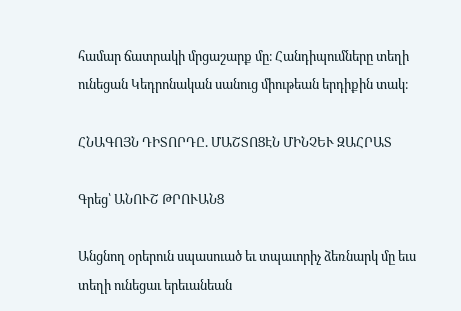համար ճատրակի մրցաշարք մը։ Հանդիպումները տեղի ունեցան Կեդրոնական սանուց միութեան երդիքին տակ։

ՀՆԱԳՈՅՆ ԴԻՏՈՐԴԸ. ՄԱՇՏՈՑԷՆ ՄԻՆՉԵՒ ԶԱՀՐԱՏ

Գրեց՝ ԱՆՈՒՇ ԹՐՈՒԱՆՑ

Անցնող օրերուն սպասուած եւ տպաւորիչ ձեռնարկ մը եւս տեղի ունեցաւ երեւանեան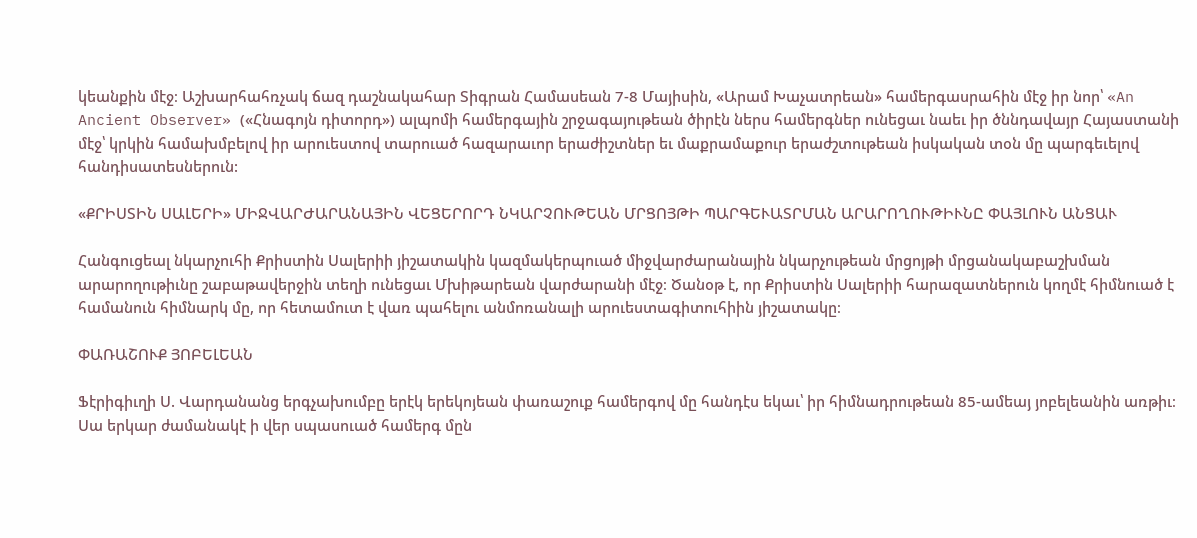կեանքին մէջ։ Աշխարհահռչակ ճազ դաշնակահար Տիգրան Համասեան 7-8 Մայիսին, «Արամ Խաչատրեան» համերգասրահին մէջ իր նոր՝ «An Ancient Observer» («Հնագոյն դիտորդ») ալպոմի համերգային շրջագայութեան ծիրէն ներս համերգներ ունեցաւ նաեւ իր ծննդավայր Հայաստանի մէջ՝ կրկին համախմբելով իր արուեստով տարուած հազարաւոր երաժիշտներ եւ մաքրամաքուր երաժշտութեան իսկական տօն մը պարգեւելով հանդիսատեսներուն:

«ՔՐԻՍՏԻՆ ՍԱԼԵՐԻ» ՄԻՋՎԱՐԺԱՐԱՆԱՅԻՆ ՎԵՑԵՐՈՐԴ ՆԿԱՐՉՈՒԹԵԱՆ ՄՐՑՈՅԹԻ ՊԱՐԳԵՒԱՏՐՄԱՆ ԱՐԱՐՈՂՈՒԹԻՒՆԸ ՓԱՅԼՈՒՆ ԱՆՑԱՒ

Հանգուցեալ նկարչուհի Քրիստին Սալերիի յիշատակին կազմակերպուած միջվարժարանային նկարչութեան մրցոյթի մրցանակաբաշխման արարողութիւնը շաբաթավերջին տեղի ունեցաւ Մխիթարեան վարժարանի մէջ։ Ծանօթ է, որ Քրիստին Սալերիի հարազատներուն կողմէ հիմնուած է համանուն հիմնարկ մը, որ հետամուտ է վառ պահելու անմոռանալի արուեստագիտուհիին յիշատակը։

ՓԱՌԱՇՈՒՔ ՅՈԲԵԼԵԱՆ

Ֆէրիգիւղի Ս. Վարդանանց երգչախումբը երէկ երեկոյեան փառաշուք համերգով մը հանդէս եկաւ՝ իր հիմնադրութեան 85-ամեայ յոբելեանին առթիւ։ Սա երկար ժամանակէ ի վեր սպասուած համերգ մըն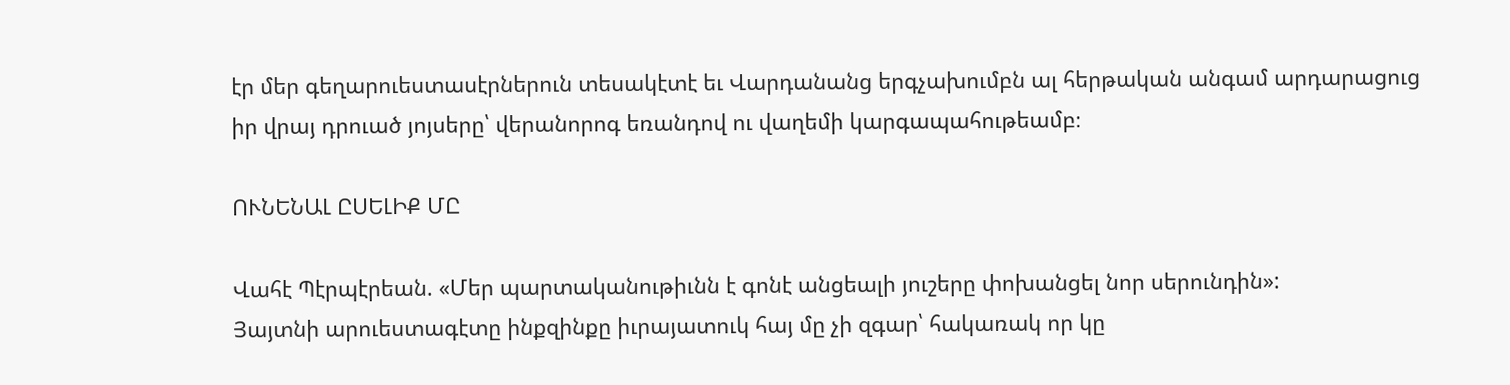էր մեր գեղարուեստասէրներուն տեսակէտէ եւ Վարդանանց երգչախումբն ալ հերթական անգամ արդարացուց իր վրայ դրուած յոյսերը՝ վերանորոգ եռանդով ու վաղեմի կարգապահութեամբ։

ՈՒՆԵՆԱԼ ԸՍԵԼԻՔ ՄԸ

Վահէ Պէրպէրեան. «Մեր պարտականութիւնն է գոնէ անցեալի յուշերը փոխանցել նոր սերունդին»:
Յայտնի արուեստագէտը ինքզինքը իւրայատուկ հայ մը չի զգար՝ հակառակ որ կը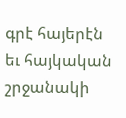գրէ հայերէն եւ հայկական շրջանակի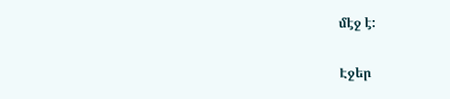մէջ է:

Էջեր